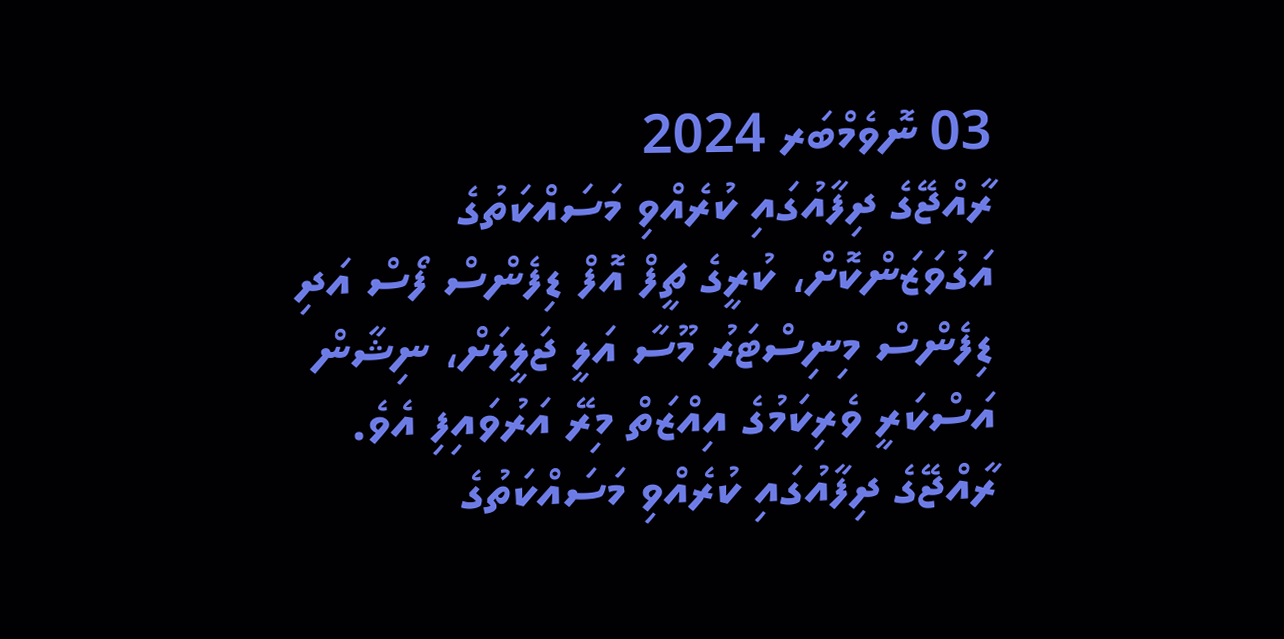03 ނޮވެމްބަރ 2024
ރާއްޖޭގެ ދިފާއުގައި ކުރެއްވި މަސައްކަތުގެ އަގުވަޒަންކޮށް، ކުރީގެ ޗީފް އޮފް ޑިފެންސް ފޯސް އަދި ޑިފެންސް މިނިސްޓަރު މޫސާ އަލީ ޖަލީލަށް، ނިޝާން އަސްކަރީ ވެރިކަމުގެ އިއްޒަތް މިރޭ އަރުވައިފި އެވެ.
ރާއްޖޭގެ ދިފާއުގައި ކުރެއްވި މަސައްކަތުގެ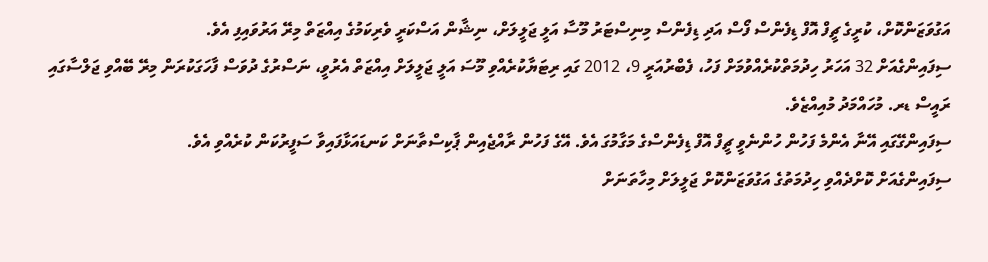އަގުވަޒަންކޮށް، ކުރީގެ ޗީފް އޮފް ޑިފެންސް ފޯސް އަދި ޑިފެންސް މިނިސްޓަރު މޫސާ އަލީ ޖަލީލަށް، ނިޝާން އަސްކަރީ ވެރިކަމުގެ އިއްޒަތް މިރޭ އަރުވައިފި އެވެ.
ސިފައިންގެއަށް 32 އަހަރު ހިދުމަތްކުރެއްވުމަށް ފަހު، ފެބްރުއަރީ 9، 2012 ގައި ރިޓަޔާކުރެއްވި މޫސަ އަލީ ޖަލީލަށް އިއްޒަތް އެރުވީ، ނަސްރުގެ ދުވަސް ފާހަގަކުރަން މިރޭ ބޭއްވި ޖަލްސާގައި ރައީސް ޑރ. މުހައްމަދު މުއިއްޒެވެ.
ސިފައިންގޭގައި އޭނާ އެންމެ ފަހުން ހުންނެވީ ޗީފް އޮފް ޑިފެންސްގެ މަގާމުގަ އެވެ. އޭގެ ފަހުން ރާއްޖެއިން ޕާކިސްތާނަށް ކަނޑައަޅާފައިވާ ސަފީރުކަން ކުރެއްވި އެވެ.
ސިފައިންގެއަށް ކޮށްދެއްވި ހިދުމަތުގެ އަގުވަޒަންކޮށް ޖަލީލަށް މިހާތަނަށް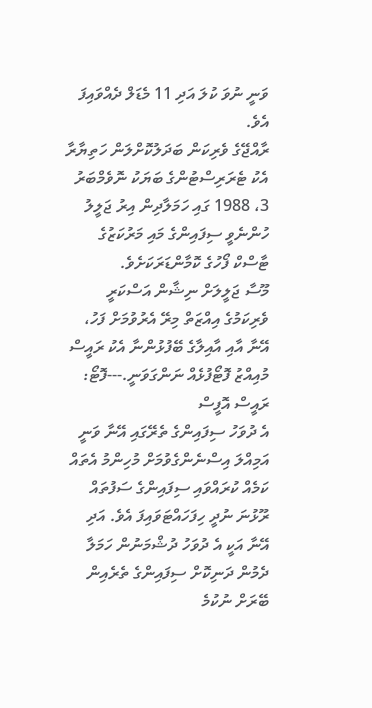ވަނީ ނުވަ ކުލަ އަދި 11 މެޑަލް ދެއްވައިފަ އެވެ.
ރާއްޖޭގެ ވެރިކަން ބަދަލުކޮށްލަން ހަތިޔާރާ އެކު ޓެރަރިސްޓުންގެ ބަޔަކު ނޮވެމްބަރު 3، 1988 ގައި ހަމަލާދިން އިރު ޖަލީލު ހުންނެވީ ސިފައިންގެ މައި މަރުކަޒުގެ ޓާސްކް ފޯހުގެ ކޮމާންޑަރަކަށެވެ.
މޫސާ ޖަލީލަށް ނިޝާން އަސްކަރީ ވެރިކަމުގެ އިއްޒަތް މިރޭ އެރުވުމަށް ފަހު، އޭނާ އާއި އާއިލާގެ ބޭފުޅުންނާ އެކު ރައީސް މުއިއްޒު ފޮޓޯފުޅެއް ނަންގަވަނީ.---ފޮޓޯ: ރައީސް އޮފީސް
އެ ދުވަހު ސިފައިންގެ ތެރޭގައި އޭނާ ވަނީ އަމިއްލަ އިސްނެންގެވުމަށް މުހިންމު އެތައް ކަމެއް ކުރައްވައި ސިފައިންގެ ސަފުތައް ރޫޅުނަ ނުދީ ހިފަހައްޓަވައިފަ އެވެ. އަދި އޭނާ އަކީ އެ ދުވަހު ދުޝްމަނުން ހަމަލާ ދެމުން ދަނިކޮށް ސިފައިންގެ ތެރެއިން ބޭރަށް ނުކުމެ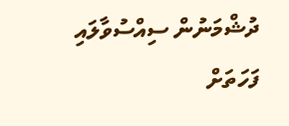ދުޝްމަނުން ސިއްސުވާލައި ފަހަތަށް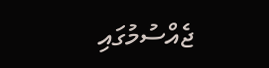ޖެއްސުމުގައި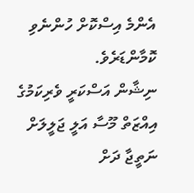އެންމެ އިސްކޮށް ހުންނެވި ކޮމާންޑަރެވެ.
ނިޝާން އަސްކަރީ ވެރިކަމުގެ އިއްޒަތް މޫސާ އަލީ ޖަލީލަށް
ނަތީޖާ ދަށް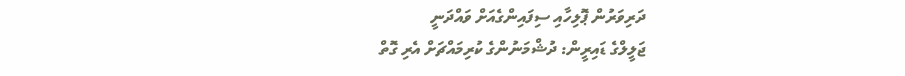ދަރިވަރުން ޕޮލިހާއި ސިފައިންގެއަށް ވައްދަނީ
ޖަލީލްގެ ޑައިރީން: ދުޝްމަނުންގެ ކުރިމައްޗަށް އެރި ގޮތް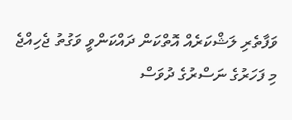ވަފާތެރި ލަޝްކަރެއް އޮތްކަން ދައްކަންވީ ވަގުތު ޖެހިއްޖެ
މި ފަހަރުގެ ނަސްރުގެ ދުވަސް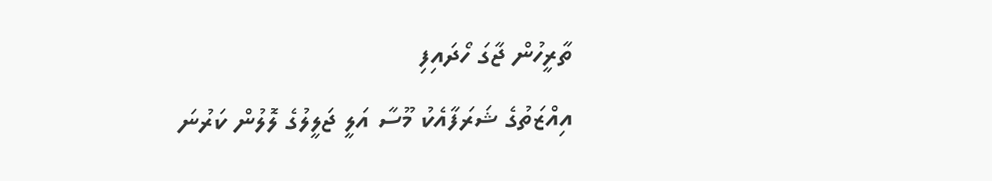ތާރީހުން ޖާގަ ހޯދައިފި
އިއްޒަތުގެ ޝަރަފާއެކު މޫސާ އަލީ ޖަލީލުގެ ލޮލުން ކަރުނަ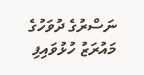ނަސްރުގެ ދުވަހުގެ މައުރަޒު ހުޅުވައިފި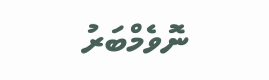ނޮވެމްބަރު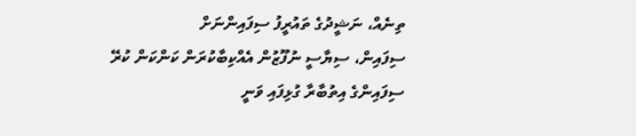ތިނެއް، ނަޝީދުގެ ތައުރީފު ސިފައިންނަށް
ސިފައިން، ސިޔާސީ ނުފޫޒުން އެއްކިބާކުރަން ކަންކަން ކުރޭ
ސިފައިންގެ އިތުބާރާ ގުޅިފައި ވަނީ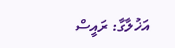އަޚުލާގާ: ރައީސް